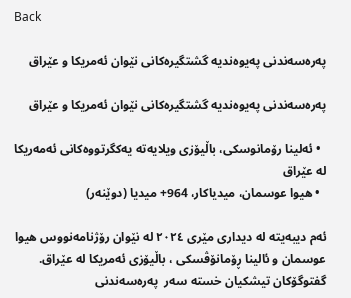Back

پەرەسەندنی پەیوەندیە گشتگیرەكانی نێوان ئەمریکا و عێراق

پەرەسەندنی پەیوەندیە گشتگیرەكانی نێوان ئەمریکا و عێراق

  • ئەلینا رۆمانوسكی، باڵیۆزی ویلایەتە یەكگرتووەكانی ئەمەریكا لە عێراق
  • هیوا عوسمان، میدیاكار، 964+ میدیا (دوێنەر)

ئەم دیبەیتە لە دیداری مێری ٢٠٢٤ لە نێوان رۆژنامەنووس هیوا عوسمان و ئالینا ڕۆمانۆڤسکی ، باڵیۆزی ئەمریکا لە عێراق. گفتوگۆکان تیشکیان خستە سەر  پەرەسەندنی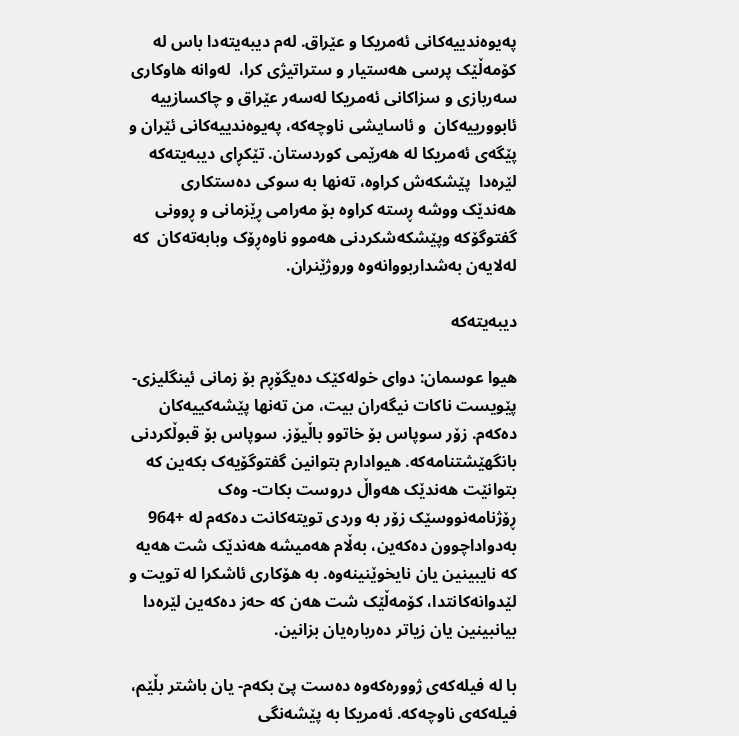پەیوەندییەکانی ئەمریکا و عێراق. لەم دیبەیتەدا باس لە کۆمەڵێک پرسی هەستیار و ستراتیژی کرا،  لەوانە هاوکاری سەربازی و سزاکانی ئەمریکا لەسەر عێراق و چاکسازییە ئابوورییەکان  و ئاسایشی ناوچەکە، پەیوەندییەکانی ئێران و پێگەی ئەمریکا لە هەرێمی کوردستان. تێکڕای دیبەیتەکە لێرەدا  پێشکەش کراوە، تەنها بە سوکی دەستکاری هەندێک ووشە ڕستە کراوە بۆ مەرامی ڕێزمانی و ڕوونی گفتوگۆکە وپێشکەشکردنی هەموو ناوەڕۆک وبابەتەکان  کە لەلایەن بەشداربووانەوە وروژێنران.

دیبەیتەکە

هیوا عوسمان: دوای خولەکێک دەیگۆڕم بۆ زمانی ئینگلیزی- پێویست ناکات نیگەران بیت، من تەنها پێشەکییەکان دەکەم. زۆر سوپاس بۆ خاتوو باڵیۆز. سوپاس بۆ قبوڵکردنی بانگهێشتنامەکە. هیوادارم بتوانین گفتوگۆیەک بکەین کە بتوانێت هەندێک هەواڵ دروست بکات- وەک ڕۆژنامەنووسێک زۆر بە وردی تویتەکانت دەکەم لە +964 بەدواداچوون دەکەین، بەڵام هەمیشە هەندێک شت هەیە کە نایبینین یان نایخوێنینەوە. بە هۆکاری ئاشکرا لە تویت و لێدوانەکانتدا، کۆمەڵێک شت هەن کە حەز دەکەین لێرەدا بیانبینین یان زیاتر دەربارەیان بزانین.

با لە فیلەکەی ژوورەکەوە دەست پێ بکەم- یان باشتر بڵێم، فیلەکەی ناوچەکە. ئەمریکا بە پێشەنگی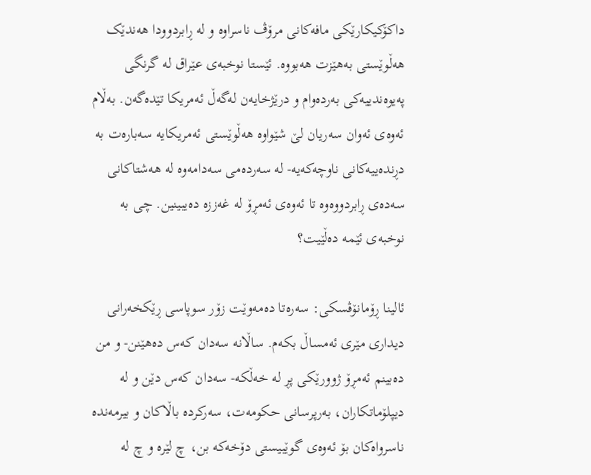داکۆکیکارێکی مافەکانی مرۆڤ ناسراوە و لە ڕابردوودا هەندێک هەڵوێستی بەهێزت هەبووە. ئێستا نوخبەی عێراق لە گرنگی پەیوەندییەکی بەردەوام و درێژخایەن لەگەڵ ئەمریکا تێدەگەن. بەڵام ئەوەی ئەوان سەریان لێ شێواوە هەڵوێستی ئەمریکایە سەبارەت بە دڕندەییەکانی ناوچەکەیە- لە سەردەمی سەدامەوە لە هەشتاکانی سەدەی ڕابردووەوە تا ئەوەی ئەمڕۆ لە غەززە دەیبینین. چی بە نوخبەی ئێمە دەڵێیت؟

ئالینا ڕۆمانۆڤسکی: سەرەتا دەمەوێت زۆر سوپاسی ڕێکخەرانی دیداری مێری ئەمساڵ بکەم. ساڵانە سەدان کەس دەهێنن- و من دەبینم ئەمڕۆ ژوورێکی پڕ لە خەڵکە- سەدان کەس دێن و لە دیپلۆماتکاران، بەرپرسانی حکومەت، سەرکردە باڵاکان و بیرمەندە ناسرواەکان بۆ ئەوەی گوێبیستی دۆخەکە بن، چ لێرە و چ لە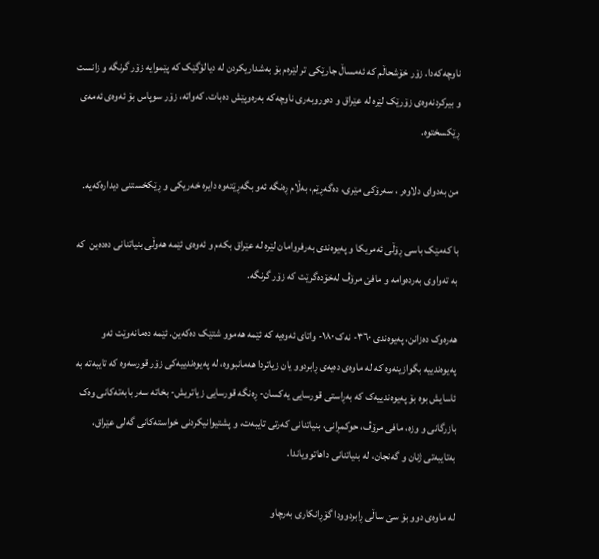ناوچەکەدا. زۆر خۆشحاڵم کە ئەمساڵ جارێکی تر لێرەم بۆ بەشداریکردن لە دیالۆگێک کە پێموایە زۆر گرنگە و زانست و بیرکردنەوەی زۆرێک لێرە لە عێراق و دەوروبەری ناوچەکە بەرەوپێش دەبات. کەواتە، زۆر سوپاس بۆ ئەوەی ئەمەی ڕێکسختوە.

من بەدوای دلاوەر ، سەرۆکی مێری، دەگەڕێم، بەڵام ڕەنگە ئەو بگەڕێتەوە دایرە خەریکی و ڕێکخستنی دیدارەکەیە.

با کەمێک باسی ڕۆڵی ئەمریکا و پەیوەندی بەرفروامان لێرە لە عێراق بکەم و ئەوەی ئێمە هەوڵی بنیاتنانی دەدەین  کە بە تەواوی بەردەوامە و مافێ مرۆڤ لەخۆدەگرێت کە زۆر گرنگە.

هەرەوک دەزانن، پەیوەندی ٣٦٠- نەک ١٨٠- واتای ئەوەیە کە ئێمە هەموو شتێک دەکەین. ئێمە دەمانەوێت ئەو پەیوەندییە بگوازینەوە کە لە ماوەی دەیەی ڕابردوو یان زیاتردا هەمانبووە، لە پەیوەندییەکی زۆر قورسەوە کە تایبەتە بە ئاسایش بوە بۆ پەیوەندییەک کە بەڕاستی قورسایی یەکسان- ڕەنگە قورسایی زیاتریش- بخاتە سەر بابەتەکانی وەک بازرگانی و وزە، مافی مرۆڤ، حوکمڕانی، بنیاتنانی کەرتی تایبەت، و پشتیوانیکردنی خواستەکانی گەلی عێراق، بەتایبەتی ژنان و گەنجان، لە بنیاتنانی داهاتوویاندا.

لە ماوەی دوو بۆ سێ ساڵی ڕابردوودا گۆڕانکاری بەرچاو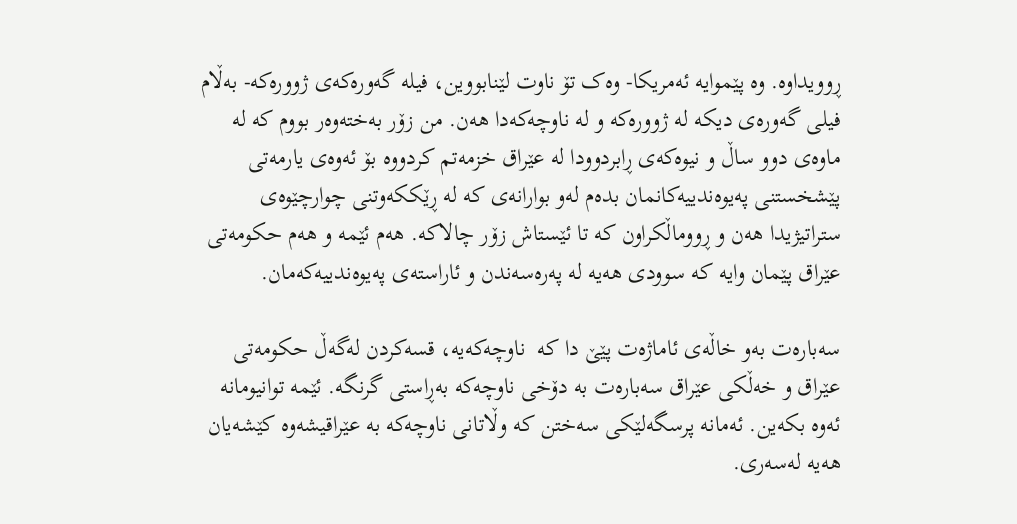ڕوویداوە. وە پێموایە ئەمریکا- وەک تۆ ناوت لێنابووین، فیلە گەورەکەی ژوورەکە- بەڵام فیلی گەورەی دیکە لە ژوورەکە و لە ناوچەکەدا هەن. من زۆر بەختەوەر بووم کە لە ماوەی دوو ساڵ و نیوەکەی ڕابردوودا لە عێراق خزمەتم کردووە بۆ ئەوەی یارمەتی پێشخستنی پەیوەندییەکانمان بدەم لەو بوارانەی کە لە ڕێککەوتنی چوارچێوەی ستراتیژیدا هەن و ڕووماڵکراون کە تا ئێستاش زۆر چالاکە. هەم ئێمە و هەم حکومەتی عێراق پێمان وایە کە سوودی هەیە لە پەرەسەندن و ئاراستەی پەیوەندییەکەمان.

سەبارەت بەو خاڵەی ئاماژەت پێێ دا کە  ناوچەکەیە، قسەکردن لەگەڵ حکومەتی عێراق و خەڵکی عێراق سەبارەت بە دۆخی ناوچەکە بەڕاستی گرنگە. ئێمە توانیومانە ئەوە بکەین. ئەمانە پرسگەلێکی سەختن کە وڵاتانی ناوچەکە بە عێراقیشەوە کێشەیان هەیە لەسەری.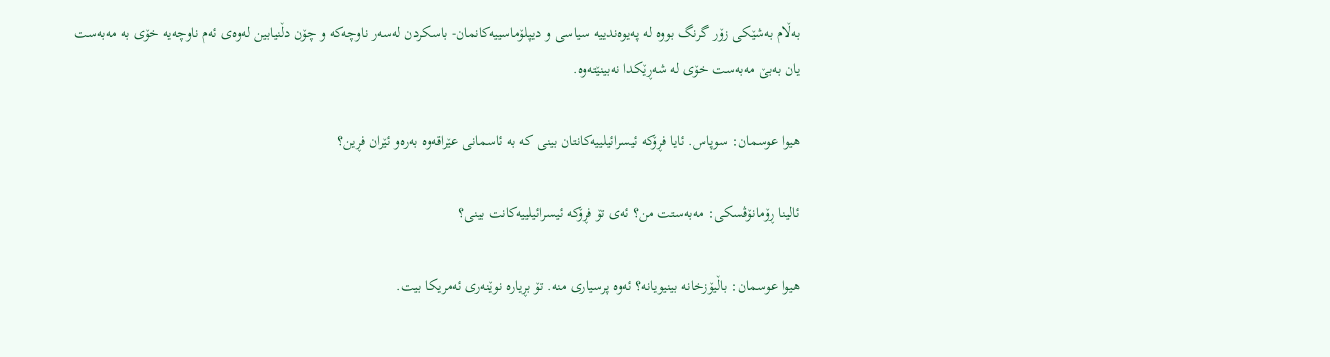بەڵام بەشێکی زۆر گرنگ بووە لە پەیوەندییە سیاسی و دیپلۆماسییەکانمان- باسکردن لەسەر ناوچەکە و چۆن دڵنیابین لەوەی ئەم ناوچەیە خۆی بە مەبەست یان بەبێ مەبەست خۆی لە شەڕێکدا نەبینێتەوە.

هیوا عوسمان: سوپاس. ئایا فڕۆکە ئیسرائیلییەکانتان بینی کە بە ئاسمانی عێراقەوە بەرەو ئێران فڕین؟

ئالینا ڕۆمانۆڤسکی: مەبەستت من؟ ئەی تۆ فڕۆکە ئیسرائیلییەکانت بینی؟

هیوا عوسمان: باڵیۆزخانە بینیویانە؟ ئەوە پرسیاری منە. تۆ بڕیارە نوێنەری ئەمریکا بیت.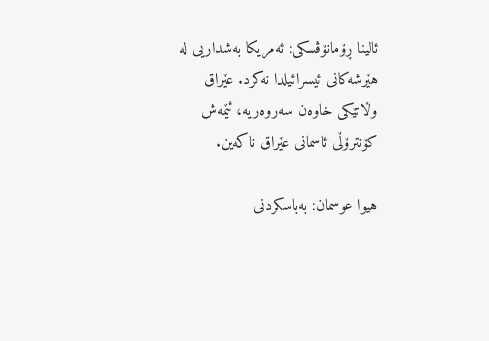ئالینا ڕۆمانۆڤسکی: ئەمریکا بەشداریی لە هێرشەکانی ئیسرائیلدا نەکرد. عێراق وڵاتێکی خاوەن سەروەریە، ئێمەش کۆنترۆڵی ئاسمانی عێراق ناکەین.

هیوا عوسمان: بەباسکردنی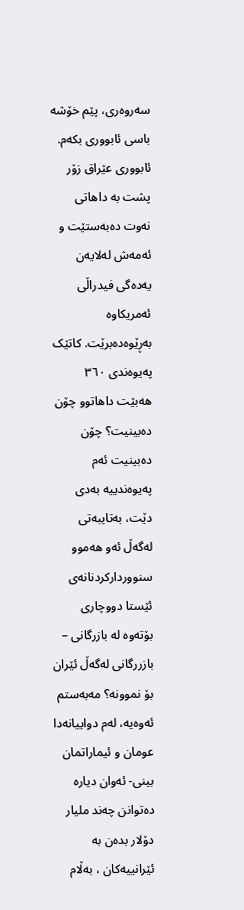سەروەری، پێم خۆشە باسی ئابووری بکەم. ئابووری عێراق زۆر پشت بە داهاتی نەوت دەبەستێت و ئەمەش لەلایەن یەدەگی فیدراڵی ئەمریکاوە بەڕێوەدەبرێت. کاتێک پەیوەندی ٣٦٠ هەبێت داهاتوو چۆن دەبینیت؟ چۆن دەبینیت ئەم پەیوەندییە بەدی دێت، بەتایبەتی لەگەڵ ئەو هەموو سنووردارکردنانەی ئێستا دووچاری بۆتەوە لە بازرگانی – بازررگانی لەگەڵ ئێران بۆ نموونە؟ مەبەستم ئەوەیە، لەم دواییانەدا عومان و ئیماراتمان بینی- ئەوان دیارە دەتوانن چەند ملیار دۆلار بدەن بە ئێرانییەکان ، بەڵام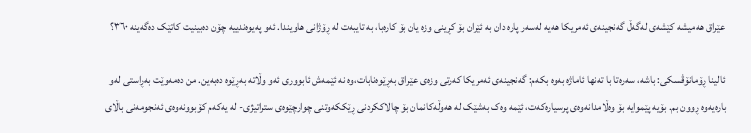عێراق هەمیشە کێشەی لەگەڵ گەنجینەی ئەمریکا هەیە لەسەر پارە دان بە ئێران بۆ کڕینی وزە یان بۆ کارەبا، بە تایبەت لە ڕۆژانی هاویندا. ئەو پەیوەندییە چۆن دەبینیت کاتێک دەگەینە ٣٦٠؟

ئالینا ڕۆمانۆڤسکی: باشە، سەرەتا با تەنها ئاماژە بەوە بکەم: گەنجینەی ئەمریکا کەرتی وزەی عێراق بەڕێوەنابات،وە نە ئێمەش ئابووری ئەو وڵاتە بەڕێوە دەبەین. من دەمەوێت بەڕاستی لەو بارەیەوە ڕوون بم. بۆیە پێموایە بۆ وەڵامدانەوەی پرسیارەکەت، ئێمە وەک بەشێک لە هەوڵەکانمان بۆ چالاککردنی ڕێککەوتنی چوارچێوەی ستراتیژی- لە یەکەم کۆبوونەوەی ئەنجومەنی باڵای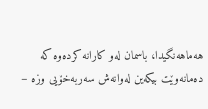هەماهەنگیدا، باسمان لەو کارانە کردەوە کە دەمانەوێت بیکەین لەوانەش سەربەخۆیی وزە –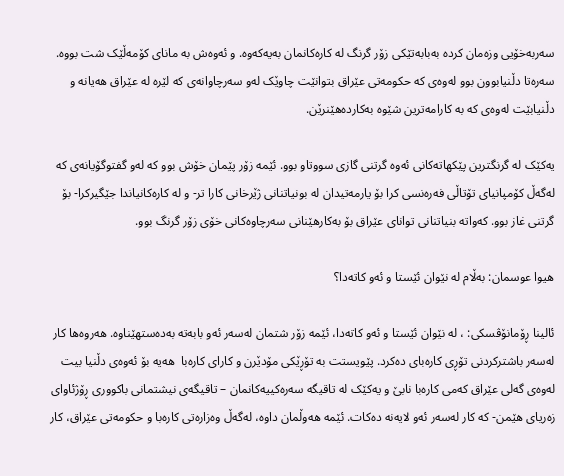سەربەخۆیی وزەمان کردە بەبابەتێکی زۆر گرنگ لە کارەکانمان بەیەکەوە. و ئەوەش بە مانای کۆمەڵێک شت بووە. سەرەتا دڵنیابوون بوو لەوەی کە حکومەتی عێراق بتوانێت چاوێک لەو سەرچاوانەی کە لێرە لە عێراق هەیانە و دڵنیابێت لەوەی کە بە کارامەترین شێوە بەکاردەهێنرێن.

یەکێک لە گرنگترین پێکهاتەکانی ئەوە گرتنی گازی سووتاو بوو. ئێمە زۆر پێمان خۆش بوو کە لەو گفتوگۆیانەی کە لەگەڵ کۆمپانیای تۆتاڵی فەرەنسی کرا بۆ یارمەتیدان لە بونیاتنانی ژێرخانی کارا تر- و لە کارەکانیاندا جێگیرکرا- بۆ گرتنی غاز بوو. کەواتە بنیاتنانی توانای عێراق بۆ بەکارهێنانی سەرچاوەکانی خۆی زۆر گرنگ بوو.

هیوا عوسمان: بەڵام لە نێوان ئێستا و ئەو کاتەدا؟

ئالینا ڕۆمانۆڤسکی: ، لە نێوان ئێستا و ئەو کاتەدا، ئێمە زۆر شتمان لەسەر ئەو بابەتە بەدەستهێناوە. هەروەها کار لەسەر باشترکردنی تۆڕی کارەبای دەکرد. پێویستت بە تۆڕێکی مۆدێرن و کارای کارەبا  هەیە بۆ ئەوەی دڵنیا بیت لەوەی گەلی عێراق کەمی کارەبا نابێ و یەکێک لە تاقیگە سەرەکییەکانمان – تاقیگەی نیشتمانی باکووری ڕۆژئاوای زەریای هێمن- کە کار لەسەر ئەو لایەنە دەکات. ئێمە هەوڵمان داوە، لەگەڵ وەزارەتی کارەبا و حکومەتی عێراق، کار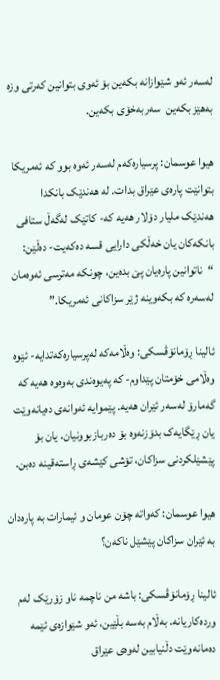لەسەر ئەو شێوازانە بکەین بۆ ئەوی بتوانین کەرتی وزە بەهێز بکەین  سەربەخۆی بکەین.

هیوا عوسمان: پرسیارەکەم لەسەر ئەوە بوو کە ئەمریکا بتوانێت پارەی عێراق بدات. لە هەندێک بانکدا هەندێک ملیار دۆلار هەیە کە- کاتێک لەگەڵ ستافی بانکەکان یان خەڵکی دارایی قسە دەکەیت- دەڵێن: “ناتوانین پارەیان پێ بدەین، چونکە مەترسی ئەوەمان لەسەرە کە بکەوینە ژێر سزاکانی ئەمریکا.”

ئالینا ڕۆمانۆڤسکی: وەڵامەکە لەپرسیارەکەتدایە- ئێوە وەڵامی خۆمتان پێداوم- کە پەیوەندی بەوەوە هەیە کە گەمارۆ لەسەر ئێران هەیە. پێموایە ئەوانەی دەیانەوێت یان ڕێگایەک بدۆزنەوە بۆ دەربازبوونیان، یان بۆ پێشێلکردنی سزاکان، تۆشی کێشەی ڕاستەقینە دەبن.

هیوا عوسمان: کەواتە چۆن عومان و ئیمارات بە پارەدان بە ئێران سزاکان پێشێل ناکەن؟

ئالینا ڕۆمانۆڤسکی: باشە من ناچمە ناو زۆرێک لەم وردەکاریانە. بەڵام بەسە بڵێین، ئەو شێوازەی ئێمە دەمانەوێت دڵنیابین لەوەی عێراق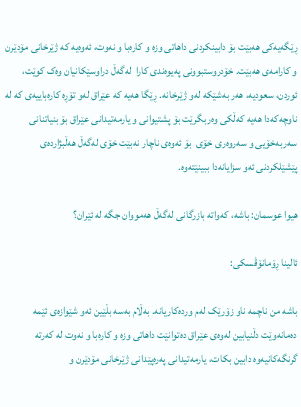ڕێگەیەکی هەبێت بۆ دابینکردنی داهاتی وزە و کارەبا و نەوت، ئەوەیە کە ژێرخانی مۆدێرن و کارامەی هەبێت. خۆدروستبوونی پەیوەندی کارا  لەگەڵ دراوسێکانیان وەک کوێت، ئوردن، سعودیە، هەر بەشێکە لەو ژێرخانە. ڕێگا هەیە کە عێراق لەو تۆڕە کارەباییەی کە لە ناوچەکەدا هەیە کەڵکی وەربگرێت بۆ پشتیوانی و یارمەتیدانی عێراق بۆ بنیاتنانی سەربەخۆیی و سەروەری خۆی  بۆ ئەوەی ناچار نەبێت خۆی لەگەڵ هەڵبژاردەی پێشێلکردنی ئەو سزایانەدا ببینێتەوە.

هیوا عوسمان: باشە، کەواتە بازرگانی لەگەڵ هەمووان جگە لە ئێران؟

ئالینا ڕۆمانۆڤسکی:

باشە من ناچمە ناو زۆرێک لەم وردەکاریانە. بەڵام بەسە بڵێین ئەو شێوازەی ئێمە دەمانەوێت دڵنیابین لەوەی عێراق دەتوانێت داهاتی وزە و کارەبا و نەوت لە کەرتە گرنگەکانیەوە دابین بکات، یارمەتیدانی پەرەپێدانی ژێرخانی مۆدێرن و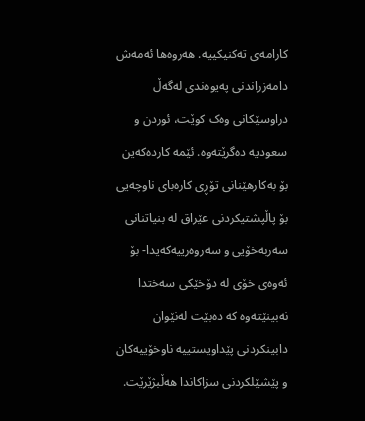کارامەی تەکنیکییە. هەروەها ئەمەش دامەزراندنی پەیوەندی لەگەڵ دراوسێکانی وەک کوێت، ئوردن و سعودیە دەگرێتەوە. ئێمە کاردەکەین بۆ بەکارهێنانی تۆڕی کارەبای ناوچەیی بۆ پاڵپشتیکردنی عێراق لە بنیاتنانی سەربەخۆیی و سەروەرییەکەیدا- بۆ ئەوەی خۆی لە دۆخێکی سەختدا نەبینێتەوە کە دەبێت لەنێوان دابینکردنی پێداویستییە ناوخۆییەکان و پێشێلکردنی سزاکاندا هەڵبژێرێت.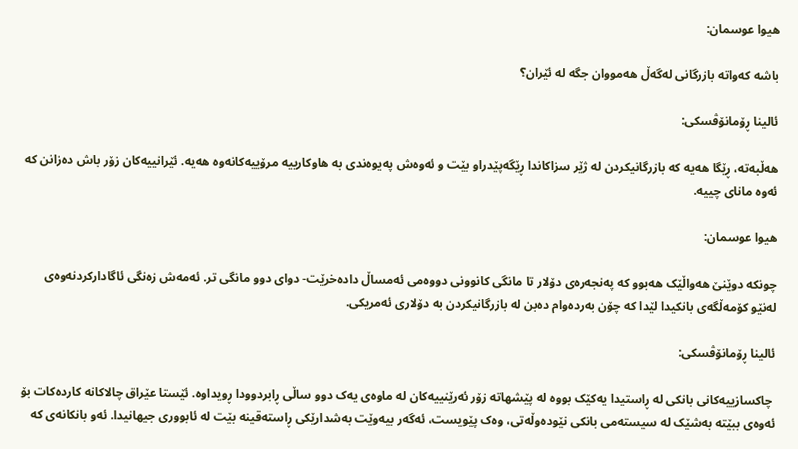هیوا عوسمان:

باشە کەواتە بازرگانی لەگەڵ هەمووان جگە لە ئێران؟

ئالینا ڕۆمانۆڤسکی:

هەڵبەتە، ڕێگا هەیە کە بازرگانیکردن لە ژێر سزاکاندا ڕێگەپێدراو بێت و ئەوەش پەیوەندی بە هاوکارییە مرۆییەکانەوە هەیە. ئێرانییەکان زۆر باش دەزانن کە ئەوە مانای چییە.

هیوا عوسمان:

چونکە دوێنێ هەواڵێک هەبوو کە پەنجەرەی دۆلار تا مانگی کانوونی دووەمی ئەمساڵ دادەخرێت- دوای دوو مانگی تر. ئەمەش زەنگی ئاگادارکردنەوەی لەنێو کۆمەڵگەی بانکیدا لێدا کە چۆن بەردەوام دەبن لە بازرگانیکردن بە دۆلاری ئەمریکی.

ئالینا ڕۆمانۆڤسکی:

 چاکسازییەکانی بانکی لە ڕاستیدا یەکێک بووە لە پێشهاتە زۆر ئەرێنییەکان لە ماوەی یەک دوو ساڵی ڕابردوودا ڕویداوە. ئێستا عێراق چالاکانە کاردەکات بۆ ئەوەی ببێتە بەشێک لە سیستەمی بانکی نێودەوڵەتی، وەک پێویست، ئەگەر بیەوێت بەشدارێکی ڕاستەقینە بێت لە ئابووری جیهانیدا. ئەو بانکانەی کە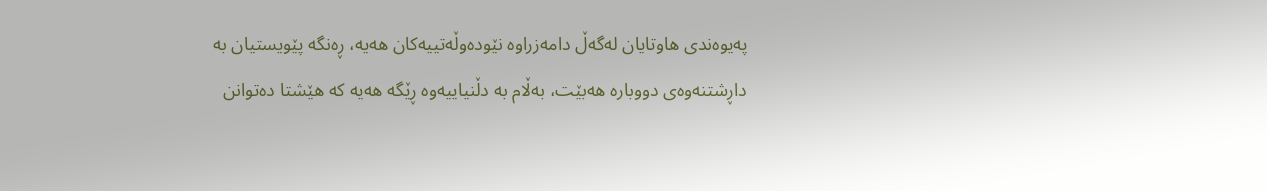پەیوەندی هاوتایان لەگەڵ دامەزراوە نێودەوڵەتییەکان هەیە، ڕەنگە پێویستیان بە داڕشتنەوەی دووبارە هەبێت، بەڵام بە دڵنیاییەوە ڕێگە هەیە کە هێشتا دەتوانن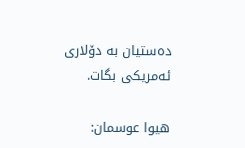دەستیان بە دۆلاری ئەمریکی بگات.

هیوا عوسمان: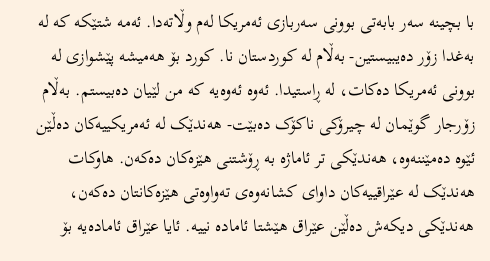با بچینە سەر بابەتی بوونی سەربازی ئەمریکا لەم وڵاتەدا. ئەمە شتێکە کە لە بەغدا زۆر دەیبیستین- بەڵام لە کوردستان نا. کورد بۆ هەمیشە پێشوازی لە بوونی ئەمریکا دەکات، لە ڕاستیدا. ئەوە ئەوەیە کە من لێیان دەبیستم. بەڵام زۆرجار گوێمان لە چیرۆکی ناکۆک دەبێت- هەندێک لە ئەمریکییەکان دەڵێن ئێوە دەمێننەوە، هەندێکی تر ئاماژە بە ڕۆشتنی هێزەکان دەکەن. هاوکات هەندێک لە عێراقییەکان داوای کشانەوەی تەواوەتی هێزەکانتان دەکەن، هەندێکی دیکەش دەڵێن عێراق هێشتا ئامادە نییە. ئایا عێراق ئامادەیە بۆ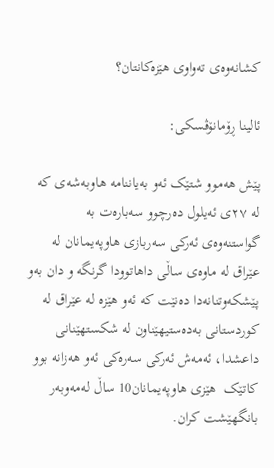کشانەوەی تەواوی هێزەکانتان؟

ئالینا ڕۆمانۆڤسکی:

پێش هەموو شتێک ئەو بەیاننامە هاوبەشەی کە لە ٢٧ی ئەیلول دەرچوو سەبارەت بە گواستنەوەی ئەرکی سەربازی هاوپەیمانان لە عێراق لە ماوەی ساڵی داهاتوودا گرنگە و دان بەو پێشکەوتنانەدا دەنێت کە ئەو هێزە لە عێراق لە کوردستانی بەدەستیهێناون لە شکستهێنانی داعشدا، ئەمەش ئەرکی سەرەکی ئەو هەزانە بوو کاتێک  هێزی هاوپەیمانان10 ساڵ لەمەوبەر بانگهێشت کران.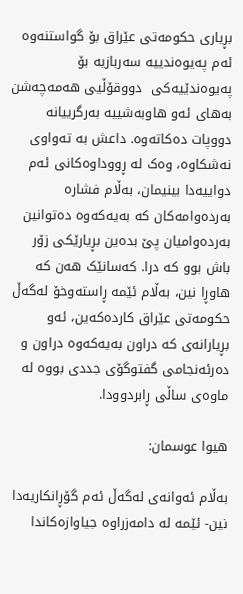بڕیاری حکومەتی عێراق بۆ گواستنەوە  ئەم پەیوەندییە سەربازیە بۆ پەیوەندێیەکی  دووقۆڵیی هەمەچەشن بەهای ئەو هاوبەشییە بەرگرییانە دووپات دەکاتەوە. داعش بە تەواوی نەشکاوە، وەک لە ڕووداوەکانی ئەم دواییەدا بینیمان، بەڵام فشارە بەردەوامەکان کە بەیەکەوە دەتوانین بەردەوامیان پێ بدەین بڕیارێکی زۆر باش بوو کە درا. کەسانێک هەن کە هاوڕا نین، بەڵام ئێمە ڕاستەوخۆ لەگەڵ حکومەتی عێراق کاردەکەین، ئەو بڕیارانەی کە دراون بەیەکەوە دراون و دەرئەنجامی گفتوگۆی جددی بووە لە ماوەی ساڵی ڕابردوودا.

هیوا عوسمان:

بەڵام ئەوانەی لەگەڵ ئەم گۆڕانکاریەدا نین- ئێمە لە دامەزراوە جیاوازەکاندا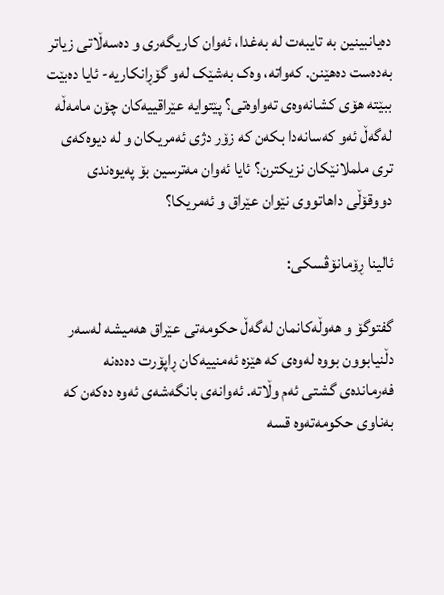دەیانبینین بە تایبەت لە بەغدا، ئەوان کاریگەری و دەسەڵاتی زیاتر بەدەست دەهێنن. کەواتە، وەک بەشێک لەو گۆڕانکاریە- ئایا دەبێت ببێتە هۆی کشانەوەی تەواوەتی؟ پێتوایە عێراقییەکان چۆن مامەڵە لەگەڵ ئەو کەسانەدا بکەن کە زۆر دژی ئەمریکان و لە دیوەکەی تری ململانێکان نزیکترن؟ ئایا ئەوان مەترسین بۆ پەیوەندی دووقۆڵی داهاتووی نێوان عێراق و ئەمریکا؟

ئالینا ڕۆمانۆڤسکی:

گفتوگۆ و هەوڵەکانمان لەگەڵ حکومەتی عێراق هەمیشە لەسەر دڵنیابوون بووە لەوەی کە هێزە ئەمنییەکان ڕاپۆرت دەدەنە فەرماندەی گشتی ئەم وڵاتە. ئەوانەی بانگەشەی ئەوە دەکەن کە بەناوی حکومەتەوە قسە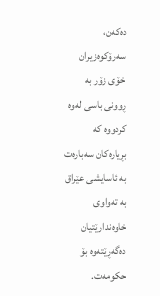دەکەن، سەرۆکوەزیران خۆی زۆر بە ڕوونی باسی لەوە کردووە کە بڕیارەکان سەبارەت بە ئاسایشی عێراق بە تەواوی خاوەندارێتیان دەگەڕێتەوە بۆ حکومەت.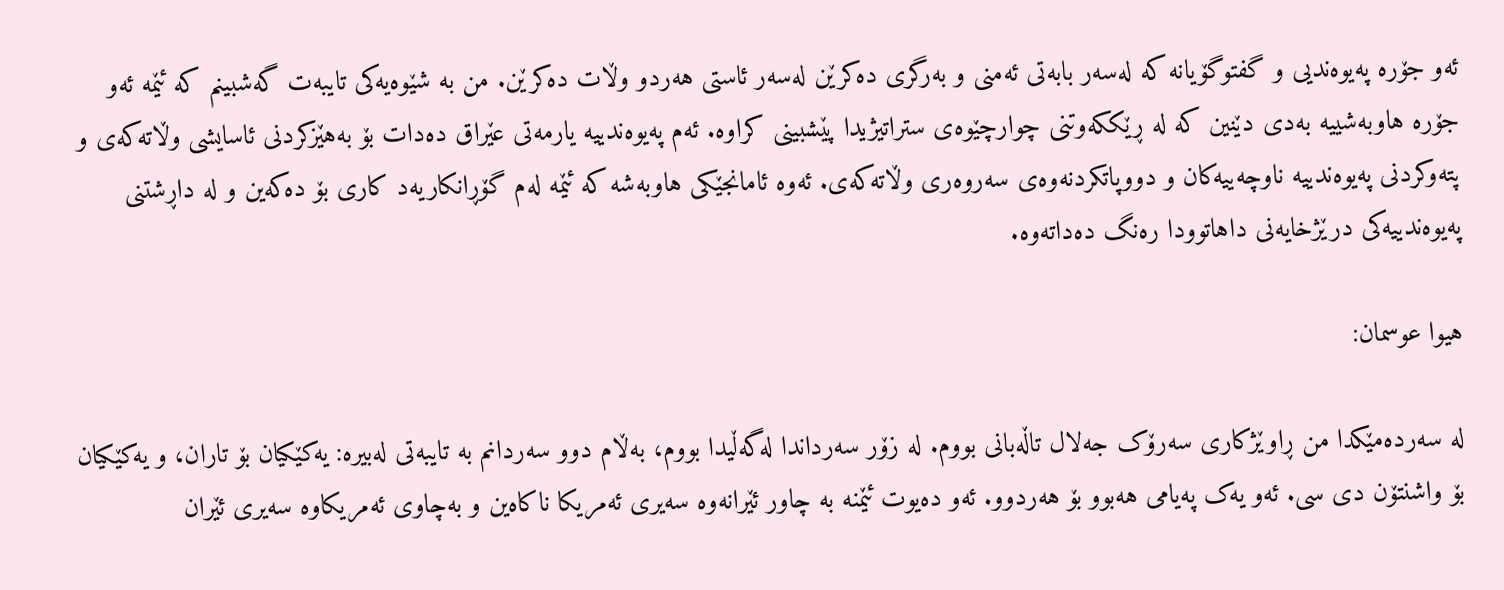ئەو جۆرە پەیوەندیی و گفتوگۆیانە کە لەسەر بابەتی ئەمنی و بەرگری دەکرێن لەسەر ئاستی هەردو وڵات دەکرێن. من بە شێوەیەکی تایبەت گەشبینم کە ئێمە ئەو جۆرە هاوبەشییە بەدی دێنین کە لە ڕێککەوتنی چوارچێوەی ستراتیژیدا پێشبینی کراوە. ئەم پەیوەندییە یارمەتی عێراق دەدات بۆ بەهێزکردنی ئاسایشی وڵاتەکەی و پتەوکردنی پەیوەندییە ناوچەییەکان و دووپاتکردنەوەی سەروەری وڵاتەکەی. ئەوە ئامانجێکی هاوبەشە کە ئێمە لەم گۆڕانکاریەد کاری بۆ دەکەین و لە داڕشتنی پەیوەندییەکی درێژخایەنی داهاتوودا رەنگ دەداتەوە.

هیوا عوسمان:

لە سەردەمێکدا من ڕاوێژکاری سەرۆک جەلال تاڵەبانی بووم. لە زۆر سەرداندا لەگەڵیدا بووم، بەڵام دوو سەردانم بە تایبەتی لەبیرە: یەکێکیان بۆ تاران، و یەکێکیان بۆ واشنتۆن دی سی. ئەو یەک پەیامی هەبوو بۆ هەردوو. ئەو دەیوت ئێمنە بە چاور ئێرانەوە سەیری ئەمریکا ناکاەین و بەچاوی ئەمریکاوە سەیری ئێران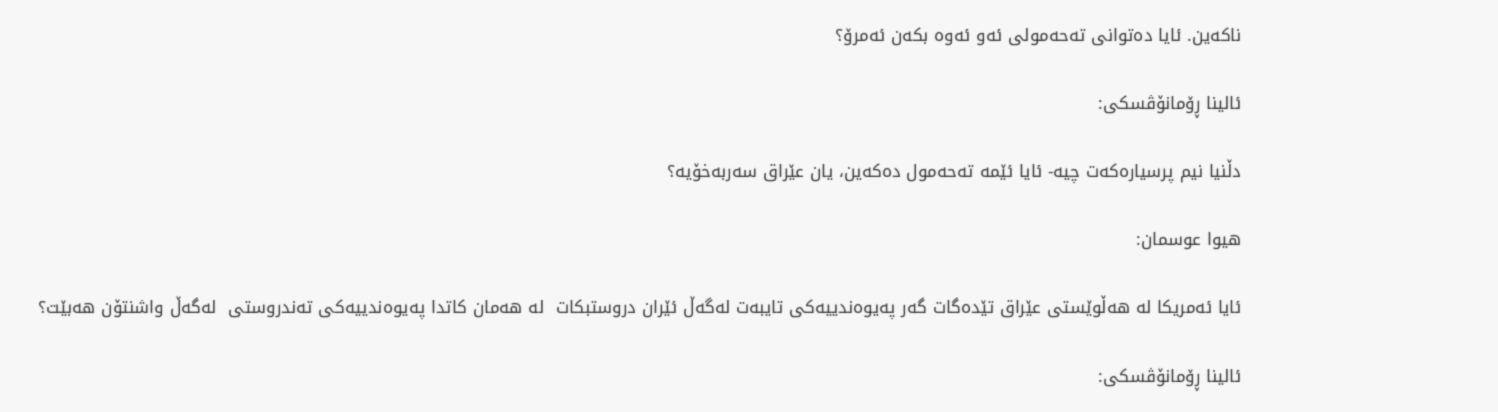ناکەین. ئایا دەتوانی تەحەمولی ئەو ئەوە بکەن ئەمرۆ؟

ئالینا ڕۆمانۆڤسکی:

دڵنیا نیم پرسیارەکەت چیە- ئایا ئێمە تەحەمول دەکەین، یان عێراق سەربەخۆیە؟

هیوا عوسمان:

ئایا ئەمریکا لە هەڵوێستی عێراق تێدەگات گەر پەیوەندییەکی تایبەت لەگەڵ ئێران دروستبکات  لە هەمان کاتدا پەیوەندییەکی تەندروستی  لەگەڵ واشنتۆن هەبێت؟

ئالینا ڕۆمانۆڤسکی: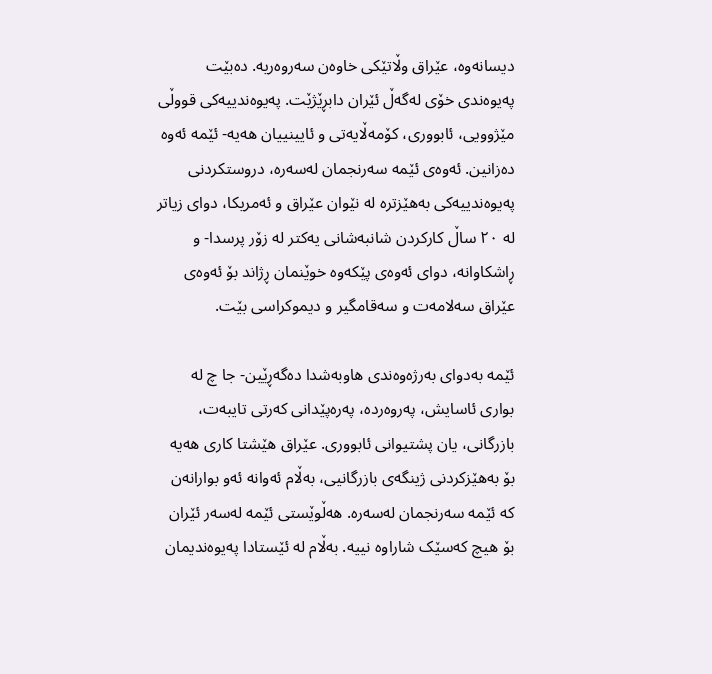دیسانەوە، عێراق وڵاتێکی خاوەن سەروەریە. دەبێت پەیوەندی خۆی لەگەڵ ئێران دابڕێژێت. پەیوەندییەکی قووڵی مێژوویی، ئابووری، کۆمەڵایەتی و ئایینییان هەیە- ئێمە ئەوە دەزانین. ئەوەی ئێمە سەرنجمان لەسەرە، دروستکردنی پەیوەندییەکی بەهێزترە لە نێوان عێراق و ئەمریکا، دوای زیاتر لە ٢٠ ساڵ کارکردن شانبەشانی یەکتر لە زۆر پرسدا- و ڕاشکاوانە، دوای ئەوەی پێکەوە خوێنمان ڕژاند بۆ ئەوەی عێراق سەلامەت و سەقامگیر و دیموکراسی بێت.

ئێمە بەدوای بەرژەوەندی هاوبەشدا دەگەڕێین- جا چ لە بواری ئاسایش، پەروەردە، پەرەپێدانی کەرتی تایبەت، بازرگانی، یان پشتیوانی ئابووری. عێراق هێشتا کاری هەیە بۆ بەهێزکردنی ژینگەی بازرگانیی، بەڵام ئەوانە ئەو بوارانەن کە ئێمە سەرنجمان لەسەرە. هەڵوێستی ئێمە لەسەر ئێران بۆ هیچ کەسێک شاراوە نییە. بەڵام لە ئێستادا پەیوەندیمان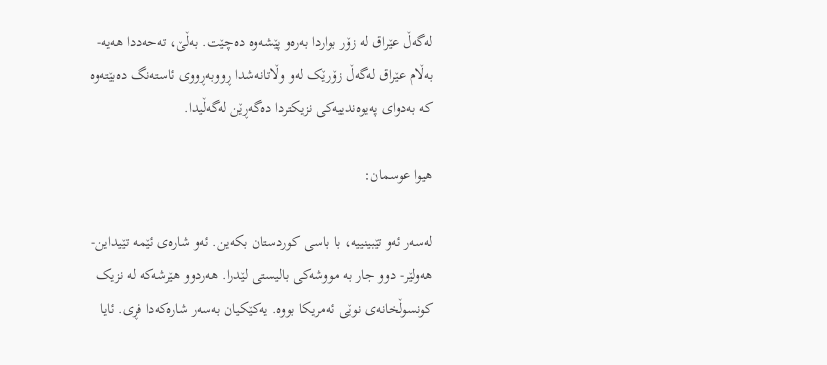لەگەڵ عێراق لە زۆر بواردا بەرەو پێشەوە دەچێت. بەڵێ، تەحەددا هەیە- بەڵام عێراق لەگەڵ زۆرێک لەو وڵاتانەشدا ڕووبەڕووی ئاستەنگ دەبێتەوە کە بەدوای پەیوەندییەکی نزیکتردا دەگەڕێن لەگەڵیدا.

هیوا عوسمان:

لەسەر ئەو تێبینییە، با باسی کوردستان بکەین. ئەو شارەی ئێمە تێیداین- هەولێر- دوو جار بە مووشەکی بالیستی لێدرا. هەردوو هێرشەکە لە نزیک کونسوڵخانەی نوێی ئەمریکا بووە. یەکێکیان بەسەر شارەکەدا فڕی. ئایا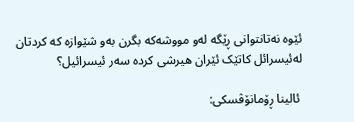ئێوە نەتانتوانی ڕێگە لەو مووشەکە بگرن بەو شێوازە کە کردتان لەئیسرائل کاتێک ئێران هیرشی کردە سەر ئیسرائیل؟

 ئالینا ڕۆمانۆڤسکی: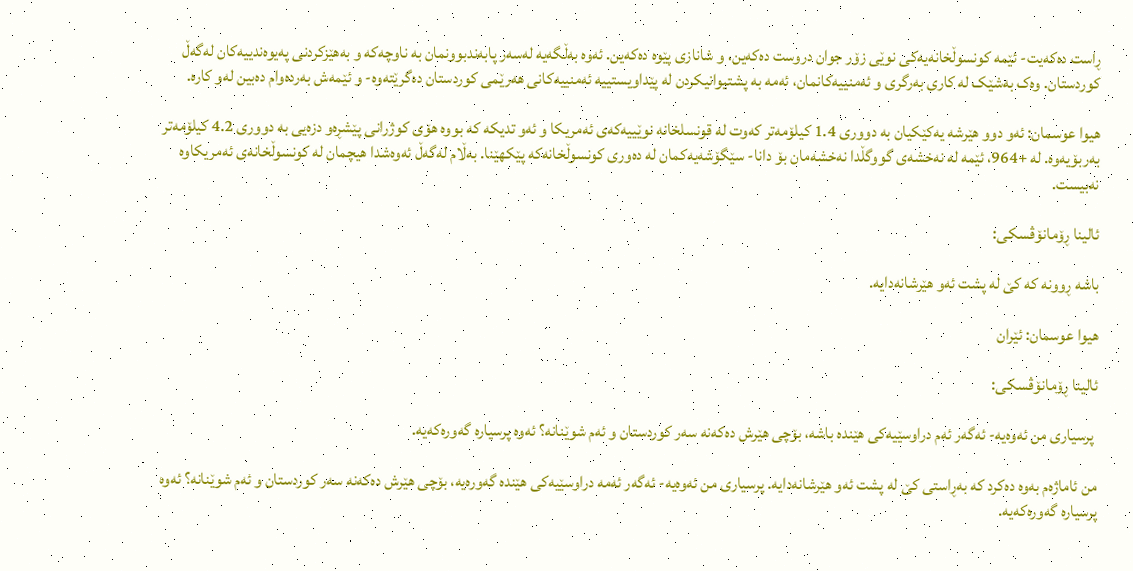ڕاست دەکەیت- ئێمە کونسوڵخانەیەکی نوێی زۆر جوان دروست دەکەین، و شانازی پێوە دەکەین. ئەوە بەڵگەیە لەسەر پابەندبوونمان بە ناوچەکە و بەهێزکردنی پەیوەندییەکان لەگەڵ کوردستان. وەک بەشێک لە کاری بەرگری و ئەمنییەکانمان، ئەمە بە پشتیوانیکردن لە پێداویستییە ئەمنییەکانی هەرێمی کوردستان دەگرێتەوە- و ئێمەش بەردەوام دەبین لەو کارە.

هیوا عوسمان: ئەو دوو هێرشە یەکێکیان بە دووری 1.4 کیلۆمەتر کەوت لە قونسلخانە نوێییەکەی ئەمریکا و ئەو تدیکە کە بووە هۆی کوژرانی پێشڕەو دزەیی بە دووری 4.2 کیلۆمەتر بەربۆیەوە. لە +964، ئێمە لە نەخشەی گووگڵدا نەخشەمان بۆ دانا- سێگۆشەیەکمان لە دەوری کونسوڵخانەکە پێکهێنا. بەڵام لەگەڵ ئەوەشدا هیچمان لە کونسوڵخانەی ئەمریکاوە نەبیست.

ئالینا ڕۆمانۆڤسکی:

باشە ڕوونە کە کێ لە پشت ئەو هێرشانەدایە.

هیوا عوسمان: ئێران

ئالینا ڕۆمانۆڤسکی:

 پرسیاری من ئەوەیە- ئەگەر ئەم دراوسێیەکی هێندە باشە، بۆچی هێرش دەکەنە سەر کوردستان و ئەم شوێنانە؟ ئەوە پرسیارە گەورەکەیە.

من ئاماژەم بەوە دەکرد کە بەڕاستی کێ لە پشت ئەو هێرشانەدایە. پرسیاری من ئەوەیە- ئەگەر ئەمە دراوسێیەکی هێندە گەورەیە، بۆچی هێرش دەکەنە سەر کوردستان و ئەم شوێنانە؟ ئەوە پرسیارە گەورەکەیە.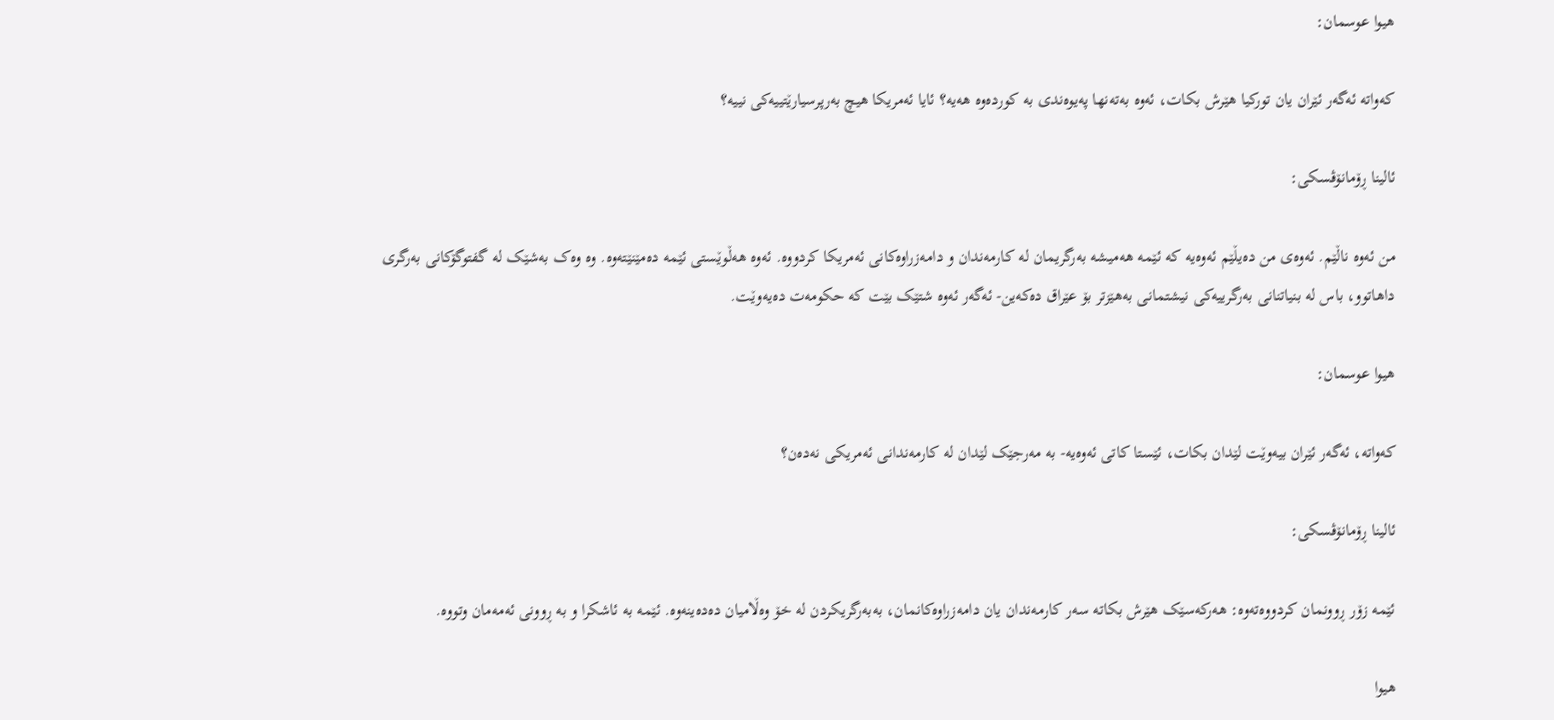هیوا عوسمان:

کەواتە ئەگەر ئێران یان تورکیا هێرش بکات، ئەوە بەتەنها پەیوەندی بە کوردەوە هەیە؟ ئایا ئەمریکا هیچ بەرپرسیارێتییەکی نییە؟

ئالینا ڕۆمانۆڤسکی:

من ئەوە ناڵێم. ئەوەی من دەیڵێم ئەوەیە کە ئێمە هەمیشە بەرگریمان لە کارمەندان و دامەزراوەکانی ئەمریکا کردووە. ئەوە هەڵوێستی ئێمە دەمێنێتەوە. وە وەک بەشێک لە گفتوگۆکانی بەرگری داهاتوو، باس لە بنیاتنانی بەرگرییەکی نیشتمانی بەهێزتر بۆ عێراق دەکەین- ئەگەر ئەوە شتێک بێت کە حکومەت دەیەوێت.

هیوا عوسمان:

کەواتە، ئەگەر ئێران بیەوێت لێدان بکات، ئێستا کاتی ئەوەیە- بە مەرجێک لێدان لە کارمەندانی ئەمریکی نەدەن؟

ئالینا ڕۆمانۆڤسکی:

ئێمە زۆر ڕوونمان کردووەتەوە: هەرکەسێک هێرش بکاتە سەر کارمەندان یان دامەزراوەکانمان، بەبەرگریکردن لە خۆ وەڵامیان دەدەینەوە. ئێمە بە ئاشکرا و بە ڕوونی ئەمەمان وتووە.

هیوا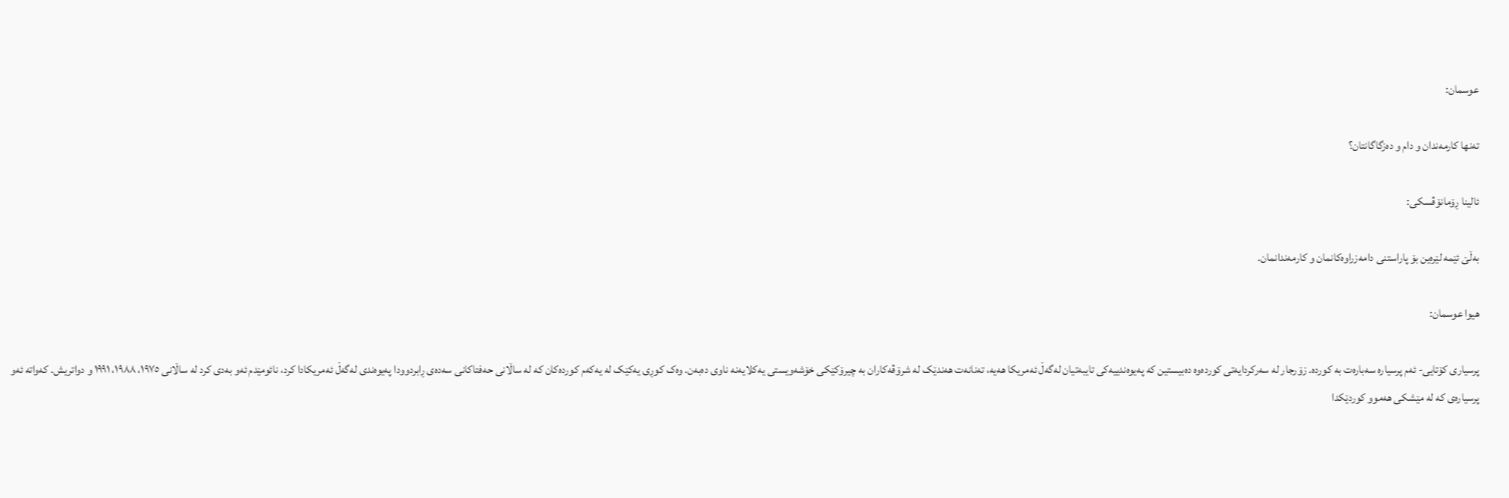عوسمان:

تەنها کارمەندان و دام و دەزگاگانتان؟

ئالینا ڕۆمانۆڤسکی:

بەڵێ ئێمە لێرەین بۆ پاراستنی دامەزراوەکانمان و کارمەندانمان.

هیوا عوسمان:

پرسیاری کۆتایی- ئەم پرسیارە سەبارەت بە کوردە. زۆرجار لە سەرکردایەتی کوردەوە دەبیستین کە پەیوەندییەکی تایبەتیان لەگەڵ ئەمریکا هەیە، تەنانەت هەندێک لە شرۆڤەکاران بە چیرۆکێکی خۆشەویستی یەکلایەنە ناوی دەبەن. وەک کوڕی یەکێک لە یەکەم کوردەکان کە لە ساڵانی حەفتاکانی سەدەی ڕابردوودا پەیوەندی لەگەڵ ئەمریکادا کرد، نائومێدم ئەو بەدی کرد لە ساڵانی ١٩٧٥، ١٩٨٨، ١٩٩١ و دواتریش. کەواتە ئەو پرسیارەی کە لە مێشکی هەموو کوردێکدا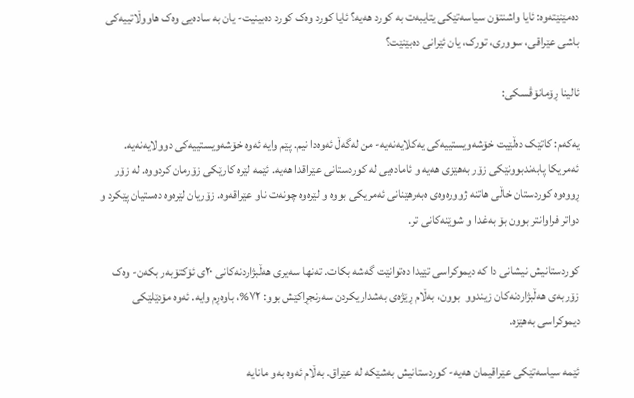دەمێنێتەوە: ئایا واشنتۆن سیاسەتێکی یتایبەت بە کورد هەیە؟ ئایا کورد وەک کورد دەبینیت- یان بە سادەیی وەک هاووڵاتییەکی باشی عێراقی، سووری، تورک، یان ئێرانی دەبێنێت؟

ئالینا ڕۆمانۆڤسکی:

یەکەم: کاتێک دەڵێیت خۆشەویستییەکی یەکلایەنەیە- من لەگەڵ ئەوەدا نیم. پێم وایە ئەوە خۆشەویستییەکی دوولایەنەیە. ئەمریکا پابەندبوونێکی زۆر بەهێزی هەیە و ئامادەیی لە کوردستانی عێراقدا هەیە. ئێمە لێرە کارێکی زۆرمان کردووە. لە زۆر ڕووەوە کوردستان خاڵی هاتنە ژوورەوەی ەبەرهێنانی ئەمریکی بووە و لێرەوە چونەت ناو عێراقەوە. زۆریان لێرەوە دەستیان پێکرد و دواتر فراوانتر بوون بۆ بەغدا و شوێنەکانی تر.

کوردستانیش نیشانی دا کە دیموکراسی تێیدا دەتوانێت گەشە بکات. تەنها سەیری هەڵبژاردنەکانی ٢٠ی ئۆکتۆبەر بکەن- وەک زۆربەی هەڵبژاردنەکان زیندوو  بوون، بەڵام ڕێژەی بەشداریکردن سەرنجڕاکێش بوو: ٧٢%، باوەڕم وایە. ئەوە مۆدێلێکی دیموکراسی بەهێزە.

ئێمە سیاسەتێکی عێراقیمان هەیە- کوردستانیش بەشێکە لە عێراق. بەڵام ئەوە بەو مانایە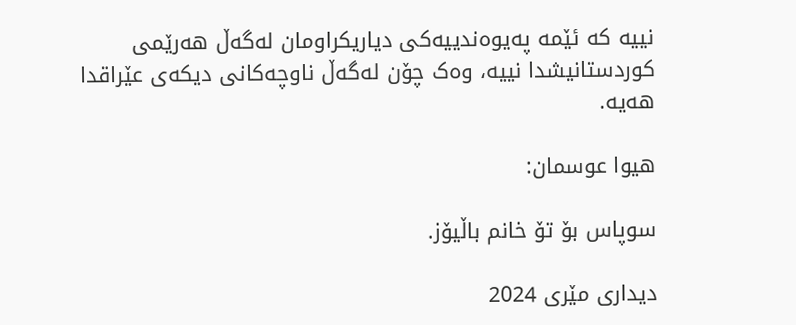نییە کە ئێمە پەیوەندییەکی دیاریکراومان لەگەڵ هەرێمی کوردستانیشدا نییە، وەک چۆن لەگەڵ ناوچەکانی دیکەی عێراقدا هەیە.

هیوا عوسمان:

سوپاس بۆ تۆ خانم باڵیۆز.

دیداری مێری 2024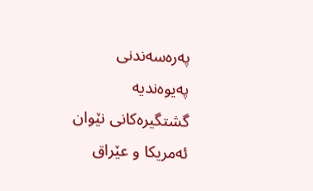پەرەسەندنی پەیوەندیە گشتگیرەكانی نێوان ئەمریکا و عێراق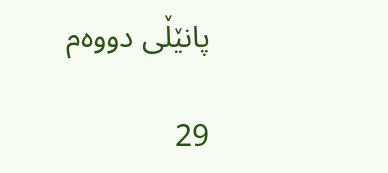پانێڵی دووەم

29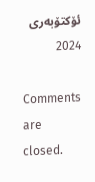ئۆكتۆبەری 2024

Comments are closed.